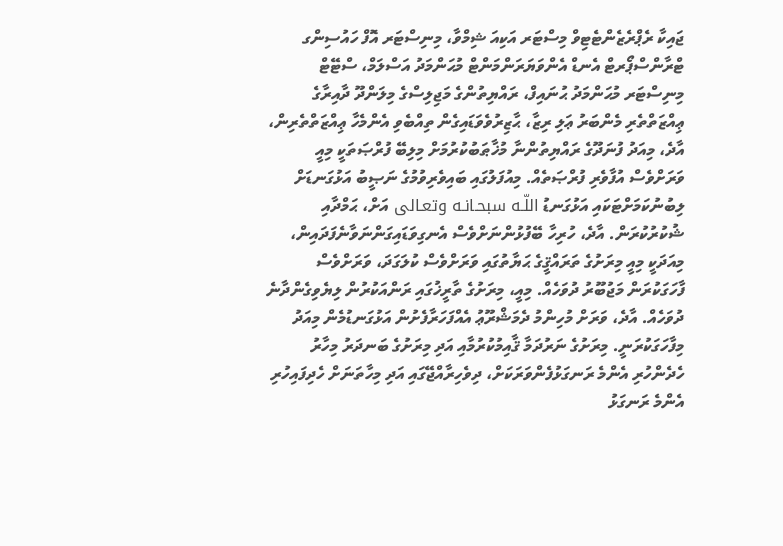ޖައިކާ ރެޕްރެޒެންޓެޓިވް މިސްޓަރ އަކިއަ ޝިމްވާ، މިނިސްޓަރ އޮފް ހައުސިންގ ޓްރާންސްޕޯރޓް އެނޑް އެންވަޔަރަންމަންޓް މުޙަންމަދު އަސްލަމް، ސްޓޭޓް މިނިސްޓަރ މުޙަންމަދު ޙުނައިފް، ރައްޔިތުންގެ މަޖިލިސްގެ މިލަންދޫ ދާއިރާގެ ޢިއްޒަތްތެރި މެންބަރު ޢަލި ރިޒާ، ޙާޒިރުވެވަޑައިގެން ތިއްބެވި އެންމެހާ ޢިއްޒަތްތެރިން،
އާދެ، މިއަދު ފުނަދޫގެ ރައްޔިތުންނާ މުޚާޠަބުކުރުމަށް މިލިބޭ ފުރްޞަތަކީ މިއީ ވަރަށްވެސް އުފާވެރި ފުރްޞަތެއް. މިއުފަލުގައި ބައިވެރިވުމުގެ ނަޞީބު އަޅުގަނޑަށް ލިބުނުކަމަށްޓަކައި އަޅުގަނޑު اللّـه سبحـانـه وتعـالى އަށް، ޙަމްދާއި ޝުކުރުކުރަން. އާދެ، ހުރިހާ ބޭފުޅުންނަށްވެސް އެނގިވަޑައިގަންނަވާނެފަދައިން، މިއަދަކީ މިއީ މިރަށުގެ ތަރައްޤީގެ ޙަޔާތުގައި ވަރަށްވެސް ކުލަގަދަ، ވަރަށްވެސް ފާހަގަކުރަން މަޖުބޫރު ދުވަހެއް. މިއީ، މިރަށުގެ ތާރީޚުގައި ރަންއަކުރުން ލިޔެވިގެންދާނެ ދުވަހެއް. އާދެ، ވަރަށް މުހިންމު ދެމަޝްރޫޢު އެއްފަހަރާފެށުން އަޅުގަނޑުމެން މިއަދު މިފާހަގަކުރަނީ. މިރަށުގެ ނަރުދަމާ ޤާއިމުކުރުމާއި އަދި މިރަށުގެ ބަނދަރު މިހާރު ހެދެންހުރި އެންމެ ރަނގަޅުފެންވަރަކަށް، ދިވެހިރާއްޖޭގައި އަދި މިހާތަނަށް ހެދިފައިހުރި އެންމެ ރަނގަޅު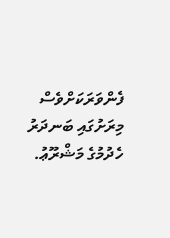ފެންވަރަކަށްވެސް މިރަށުގައި ބަނދަރު ހެދުމުގެ މަޝްރޫޢު.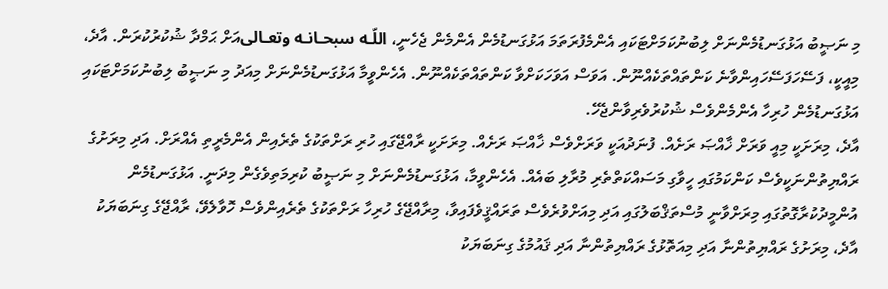މި ނަޞީބު އަޅުގަނޑުމެންނަށް ލިބުނުކަމަށްޓަކައި އެންމެފުރަތަމަ އަޅުގަނޑުމެން އެންމެން ޖެހެނީ، اللّـه سبحـانـه وتعـالىއަށް ޙަމްދާ ޝުކުރުކުރަން. އާދެ، މިއީކީ، ފަސޭހަފަސޭހައިންވާނެ ކަންތައްތަކެއްނޫން. އަވަސް އަވަހަކަށްވާ ކަންތައްތަކެއްނޫން. އެހެންވީމާ އަޅުގަނޑުމެންނަށް މިއަދު މި ނަޞީބު ލިބުނުކަމަށްޓަކައި އަޅުގަނޑުމެން ހުރިހާ އެންމެންވެސް ޝުކުރުވެރިވާންޖެހޭ.
އާދެ، މިރަށަކީ މިއީ ވަރަށް ޚާއްޞަ ރަށެއް. ފުނަދުއަކީ ވަރަށްވެސް ޚާއްޞަ ރަށެއް. މިރަށަކީ ރާއްޖޭގައި ހުރި ރަށްތަކުގެ ތެރެއިން އެންމެރީތި އެއްރަށް. އަދި މިރަށުގެ ރައްޔިތުންނަކީވެސް ކަންކަމުގައި ހީވާގި މަސައްކަތްތެރި މުރާލި ބައެއް. އެހެންވީމާ، އަޅުގަނޑުމެންނަށް މި ނަޞީބު ކުރިމަތިވެގެން މިދަނީ. އަޅުގަނޑުމެން އުންމީދުކުރާގޮތުގައި މިރަށްވާނީ މުސްތަޤްބަލުގައި އަދި މިއަށްވުރެވެސް ތަރައްޤީވެފައިވާ، މިރާއްޖޭގެ ހުރިހާ ރަށްތަކުގެ ތެރެއިންވެސް ހޮވާލެވޭ، ރާއްޖޭގެ ގިނަބަޔަކު އާދެ، މިރަށުގެ ރައްޔިތުންނާ އަދި މިއަތޮޅުގެ ރައްޔިތުންނާ އަދި ޤައުމުގެ ގިނަބަޔަކު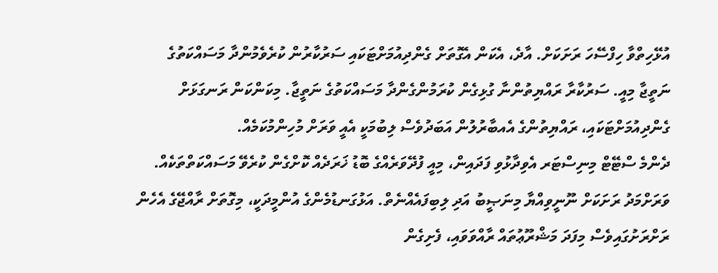އުޅޭހިތްވާ ހިފްސޭހަ ރަށަކަށް. އާދެ، އެކަން އެގޮތަށް ގެންދިއުމަށްޓަކައި ސަރުކާރުން ކުރެވެމުންދާ މަސައްކަތުގެ ނަތީޖާ މިއީ. ސަރުކާރާ ރައްޔިތުންނާ ގުޅިގެން ކުރަމުންގެންދާ މަސައްކަތުގެ ނަތީޖާ. މިކަންކަން ރަނގަޅަށް ގެންދިއުމަށްޓަކައި، ރައްޔިތުންގެ އެއބާރުލުން އަބަދުވެސް ލިބުމަކީ އެއީ ވަރަށް މުހިންމުކަމެއް.
ދެންމެ ސްޓޭޓް މިނިސްޓަރ އެވިދާޅުވި ފަދައިން، މިއީ ފުދޭވަރެއްގެ ބޮޑު ޚަރަދެއް ކޮށްގެން ކުރެވޭ މަސައްކަތްތަކެއް. ވަރަށްމަދު ރަށަކަށް ނޫނީވިއްޔާ މިނަޞީބު އަދި ލިބިފައެއްނެތް. އަޅުގަނޑުމެންގެ އުންމީދަކީ، މިގޮތަށް ރާއްޖޭގެ އެހެން ރަށްރަށުގައިވެސް މިފަދަ މަޝްރޫޢުތައް ރާއްވަވައި، ފެށިގެން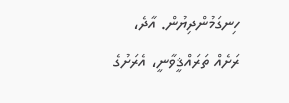ހިނގަމުންދިޔުން. އާދެ، ރަށެއް ތަރައްޤީވާނީ، އެރަށުގެ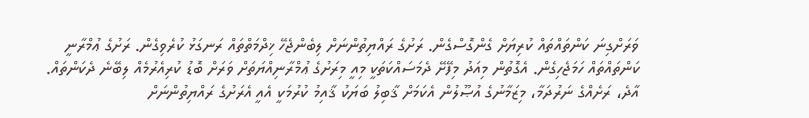ވަރަށްގިނަ ކަންތައްތައް ކުރިޔަށް ގެންގޮސްގެން. ރަށުގެ ރައްޔިތުންނަށް ލިބެންޖެހޭ ޚިދްމަތްތައް ރަނގަޅު ކުރެވިގެން. ރަށުގެ ޢުމްރާނީ ކަންތައްތައް ހަމަޖެހިގެން. އެގޮތުން މިއަދު މިފޭށޭ ދެމަސައްކަތަކީ މިއީ މިރަށުގެ ޢުމްރާނިއްޔަތަށް ވަރަށް ބޮޑު ކުރިއެރުމެއް ލިބޭނެ ދެކަންތައް.
އާދެ، ރަށެއްގެ ނަރުދަމާ، މިޒަމާނުގެ އުޞޫލުން އެކަމަށް ޤާބިލު ބަޔަކު ޤާއިމު ކުރުމަކީ އެއީ އެރަށުގެ ރައްޔިތުންނަށް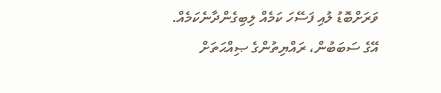ވަރަށްބޮޑު ލުއި ފަސޭހަ ކަމެއް ލިބިގެންދާނެކަމެއް. އޭގެ ސަބަބުން، ރައްޔިތުންގެ ޞިއްޙަތަށް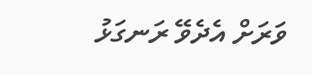ވަރަށް އެދެވޭ ރަނގަޅު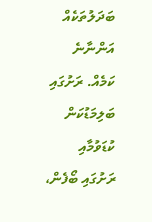ބަދަލުތަކެއް އަންނާނެ ކަމެއް. ރަށުގައި ބަލިމަޑުކަން ކުޑަވުމާއި ރަށުގައި ބޯފެން،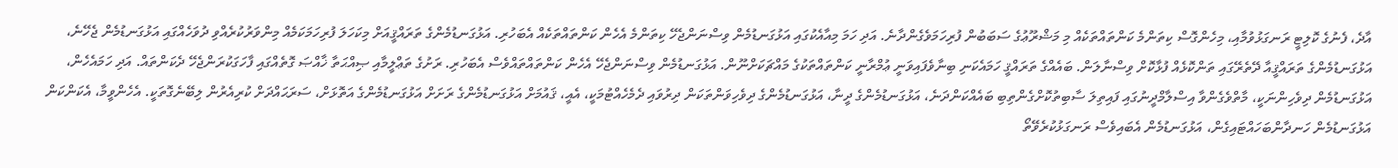އާދެ، ފެނުގެ ކޮލިޓީ ރަނގަޅުވުމާއި، މިހެންގޮސް ކިތަންމެ ކަންތައްތަކެއް މި މަޝްރޫޢުގެ ސަބަބުން ފުރިހަމަވެގެންދާނެ. އަދި ހަމަ މިއާއެކުގައި އަޅުގަނޑުމެން ވިސްނަންޖެހޭ ކިތަންމެ އެހެން ކަންތައްތަކެއް އެބަހުރި. އަޅުގަނޑުމެންގެ ތަރައްޤީއަށް މިކަހަލަ ފުރިހަމަކަމެއް މިންވަރުކުރެއްވި ދުވަހެއްގައި އަޅުގަނޑުމެން ޖެހޭނެ، އަޅުގަނޑުމެންގެ ތަރައްޤީއާ ދޭތެރޭގައި ތަންކޮޅެއް ފުޅާކޮށް ވިސްނާލަން. ބައެއްގެ ތަރައްޤީ ހަމައެކަނި ބިނާވެފައިވަނީ ޢުމްރާނީ ކަންތައްތަކުގެ މައްޗަކަށްނޫން. އަޅުގަނޑުމެން ވިސްނަންޖެހޭ އެހެން ކަންތައްތައްވެސް އެބަހުރި. ރަށުގެ ތަޢްލީމާއި ޞިއްޙަތާ ޚާއްޞަ ގޮތެއްގައި ފާހަގަކުރަންޖެހޭ ދެކަންތައް. އަދި ހަމައެހެން، އަޅުގަނޑުމެން ދިވެހިންނަކީ، މާތްވެގެންވާ އިސްލާމްދީނުގައި ފައިތިލަ ސާބިތުކޮށްގެންތިބި ބައެއްކަންދަނެ، އަޅުގަނޑުމެންގެ ދީނާ، އަޅުގަނޑުމެންގެ ދިވެހިވަންތަކަން ދިރުވައި ދެމެހެއްޓުމަކީ، އެއީ، ޤައުމަށް އަޅުގަނޑުމެންގެ ރަށަށް އަޅުގަނޑުމެންގެ އަތޮޅަށް، ސަރަޙައްދަށް ކުރިއެރުން ލިބޭނެގޮތަކީ. އެހެންވީމާ، އެކަންކަން އަޅުގަނޑުމެން ހަނދާންބަހައްޓައިގެން، އަޅުގަނޑުމެން އެބައިވެސް ރަނގަޅުކުރެވޭތޯ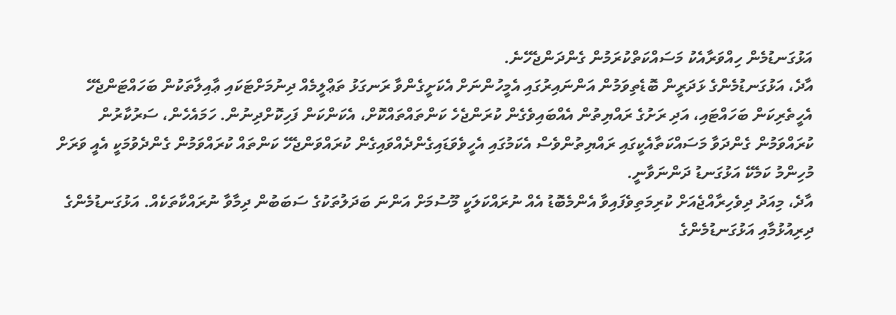އަޅުގަނޑުމެން ހިއްވަރާއެކު މަސައްކަތްކުރަމުން ގެންދަންޖެހޭނެ.
އާދެ، އަޅުގަނޑުމެންގެ ޅަދަރީން ބޮޑެތިވަމުން އަންނައިރުގައި އެމީހުންނަށް އެކަށީގެންވާ ރަނގަޅު ތަޢްލީމެއް ދިނުމަށްޓަކައި ޢާއިލާތަކުން ބަހައްޓަންޖެހޭ އެހީތެރިކަން ބަހައްޓައި، އަދި ރަށުގެ ރައްޔިތުން އެއްބައިވެގެން ކުރަންޖެހެ ކަންތައްތައްކޮށް، އެކަންކަން ފަހިކޮށްދިނުން. ހަމައެހެން، ސަރުކާރުން ކުރައްވަމުން ގެންދަވާ މަސައްކަތާއެކީގައި ރައްޔިތުންވެސް އެކަމުގައި އެހީވެވަޑައިގެންދެއްވައިގެން ކުރައްވަންޖެހޭ ކަންތައް ކުރައްވަމުން ގެންދެވުމަކީ އެއީ ވަރަށް މުހިންމު ކަމެކޭ އަޅުގަނޑު ދަންނަވާނީ.
އާދެ، މިއަދު ދިވެހިރާއްޖެއަށް ކުރިމަތިވެފައިވާ އެންމެބޮޑު އެއް ނުރައްކަލަކީ މޫސުމަށް އަންނަ ބަދަލުތަކުގެ ސަބަބުން ދިމާވާ ނުރައްކާތަކެއް. އަޅުގަނޑުމެންގެ ދިރިއުޅުމާއި އަޅުގަނޑުމެންގެ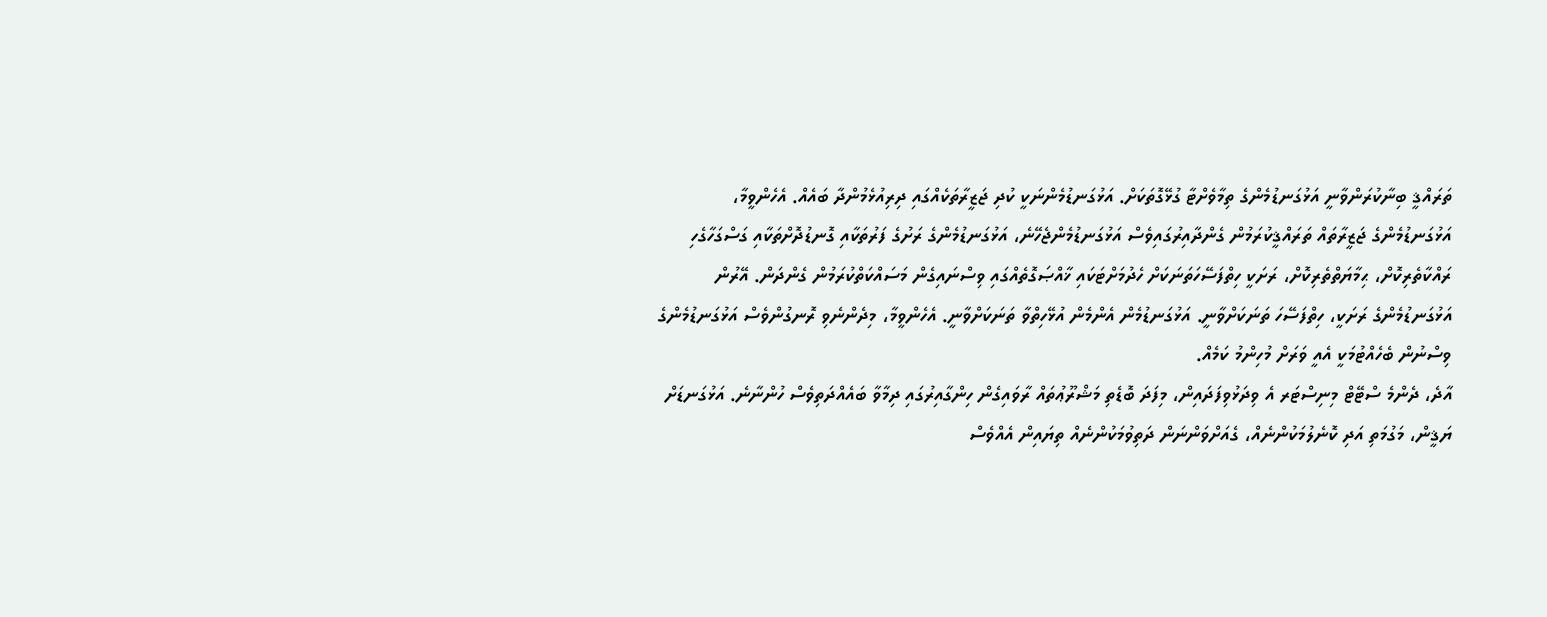ތަރައްޤީ ބިނާކުރަންވާނީ އަޅުގަނޑުމެންގެ ތިމާވެށްޓާ ގުޅޭގޮތަކަށް. އަޅުގަނޑުމެންނަކީ ކުދި ޖަޒީރާތަކެއްގައި ދިރިއުޅެމުންދާ ބައެއް. އެހެންވީމާ، އަޅުގަނޑުމެންގެ ޖަޒީރާތައް ތަރައްޤީކުރަމުން ގެންދާއިރުގައިވެސް އަޅުގަނޑުމެންޖެހޭނެ، އަޅުގަނޑުމެންގެ ރަށުގެ ފަރުތަކާއި ގޮނޑުދޮށްތަކާއި ގަސްގަހާގެހި ރައްކާތެރިކޮށް، ޙިމާޔަތްތެރިކޮށް، ރަށަކީ ހިތްފަސޭހަތަނަކަށް ހެދުމަށްޓަކައި ޚާއްޞަގޮތެއްގައި ވިސްނައިގެން މަސައްކަތްކުރަމުން ގެންދަން. އޭރުން އަޅުގަނޑުމެންގެ ރަށަކީ، ހިތްފަސޭހަ ތަނަކަށްވާނީ. އަޅުގަނޑުމެން އެންމެން އުޅޭހިތްވާ ތަނަކަށްވާނީ. އެހެންވީމާ، މިދެންނެވި ރޮނގުންވެސް އަޅުގަނޑުމެންގެ ވިސްނުން ބެހެއްޓުމަކީ އެއީ ވަރަށް މުހިންމު ކަމެއް.
އާދެ، ދެންމެ ސްޓޭޓް މިނިސްޓަރ އެ ވިދަޅުވިފަދައިން، މިފަދަ ބޮޑެތި މަޝްރޫޢުތައް ރާވައިގެން ހިންގާއިރުގައި ދިމާވާ ބައެއްދަތިވެސް ހުންނާނެ. އަޅުގަނޑަށް ޔަޤީން، މަގުމަތި އަދި ކޮނެލުމަކުންނެއް، ގެއަށްވަންނަން ދަތިވުމަކުންނެއް ތިޔައިން އެއްވެސް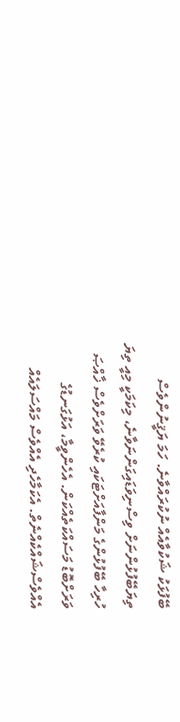ބޭފުޅަކު ޝަކުވާއެއް ނުކުރައްވާނެ. ހަމަ ޔަޤީނުންވެސް ތިޔަބޭފުޅުންނަށް ވިސްނިވަޑައިގަންނަވާނެ، މިކަމަކީ މިއީ ތިޔަ ހުރިހާ ބޭފުޅުންގެ މަންފާއަށްޓަކައި ކުރެވޭ ވަރަށްވެސް ޚާއްޞަ ވަރަށްބޮޑު މަސައްކަތެއްކަން. އެހެންވީމާ، އަޅުގަނޑުގެ އެއްވެސްޝައްކެއްނެތް. އެކަމާހެދި އެއްވެސް މައްސަލައެއް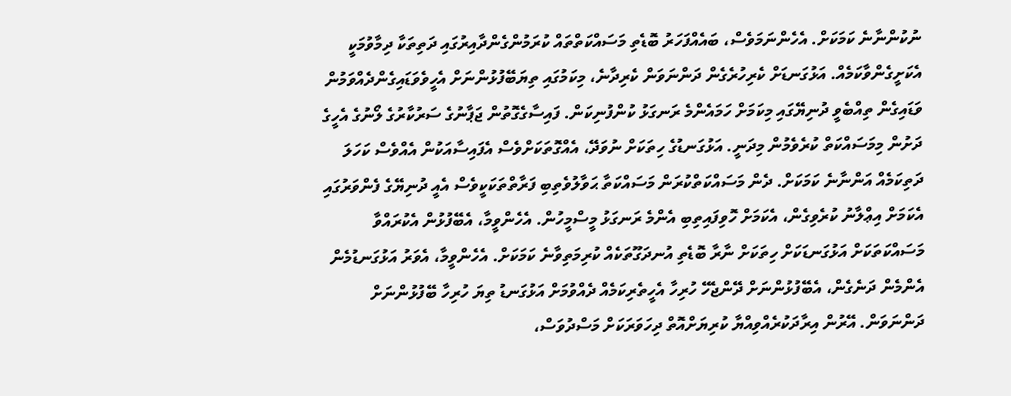ނުކުންނާނެ ކަމަކަށް. އެހެންނަމަވެސް، ބައެއްފަހަރު ބޮޑެތި މަސައްކަތްތައް ކުރަމުންގެންދާއިރުގައި ދަތިތަކާ ދިމާވުމަކީ އެކަށީގެންވާކަމެއް. އަޅުގަނޑަށް ކެރިހުރެގެން ދަންނަވަން ކެރިދާނެ، މިކަމުގައި ތިޔަބޭފުޅުންނަށް އެހީވެވަޑައިގެންދެއްވަމުން ވަޑައިގެން ތިއްބެވީ ދުނިޔޭގައި މިކަމަށް ހަމައެންމެ ރަނގަޅު ކުންފުނިކަން. ފައިސާގެގޮތުން ޖަޕާނުގެ ސަރުކާރުގެ ލޯނުގެ އެހީގެ ދަށުން މިމަސައްކަތް ކުރެވެމުން މިދަނީ. އަޅުގަނޑުގެ ހިތަކަށް ނުވަދޭ، އެއްގޮތަކަށްވެސް އެފައިސާއަކުން އެއްވެސް ކަހަލަ ދަތިކަމެއް އަންނާނެ ކަމަކަށް. ދެން މަސައްކަތްކުރަން މަސައްކަތާ ޙަވާލުވެތިބި ފަރާތްތަކަކީވެސް އެއީ ދުނިޔޭގެ ފެންވަރުގައި އެކަމަށް އިޢްލާނު ކުރެވިގެން، އެކަމަށް ހޮވިފައިތިބި އެންމެ ރަނގަޅު މީސްމީހުން. އެހެންވީމާ، އެބޭފުޅުން އެކުރައްވާ މަސައްކަތަކަށް އަޅުގަނޑަކަށް ހިތަކަށް ނާރާ ބޮޑެތި އުނދަގޫތަކެއް ކުރިމަތިވާނެ ކަމަކަށް. އެހެންވީމާ، އެވަރު އަޅުގަނޑުމެން އެންމެން ދަނެގެން، އެބޭފުޅުންނަށް ދޭންޖެހޭ ހުރިހާ އެހީތެރިކަމެއް ދެއްވުމަށް އަޅުގަނޑު ތިޔަ ހުރިހާ ބޭފުޅުންނަށް ދަންނަވަން. އޭރުން އިރާދަކުރެއްވިއްޔާ ކުރިޔަށްއޮތް ދިހަވަރަކަށް މަސްދުވަސް،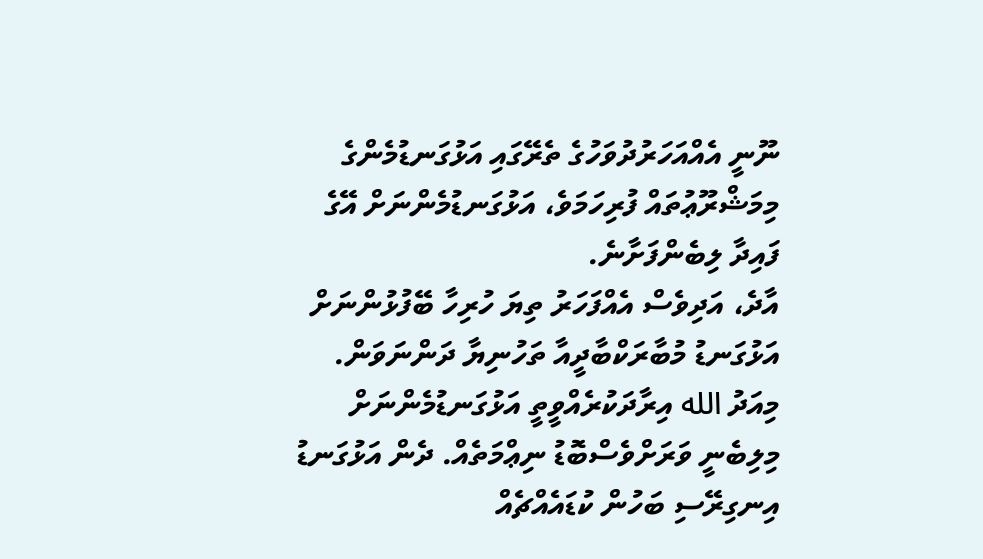ނޫނީ އެއްއަހަރުދުވަހުގެ ތެރޭގައި އަޅުގަނޑުމެންގެ މިމަޝްރޫޢުތައް ފުރިހަމަވެ، އަޅުގަނޑުމެންނަށް އޭގެ ފައިދާ ލިބެންފަށާނެ.
އާދެ، އަދިވެސް އެއްފަހަރު ތިޔަ ހުރިހާ ބޭފުޅުންނަށް އަޅުގަނޑު މުބާރަކްބާދީއާ ތަހުނިޔާ ދަންނަވަން. މިއަދު الله އިރާދަކުރެއްވީތީ އަޅުގަނޑުމެންނަށް މިލިބެނީ ވަރަށްވެސްބޮޑު ނިޢްމަތެއް. ދެން އަޅުގަނޑު އިނގިރޭސި ބަހުން ކުޑައެއްޗެއް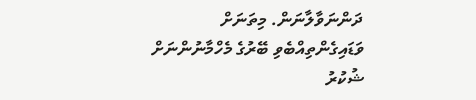ދަންނަވާލާނަން. މިތަނަށް ވަޑައިގެންތިއްބެވި ބޭރުގެ މެހްމާނުންނަށް ޝުކުރު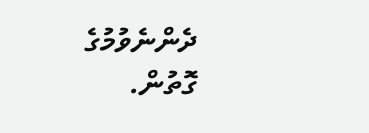ދެންނެވުމުގެ ގޮތުން.